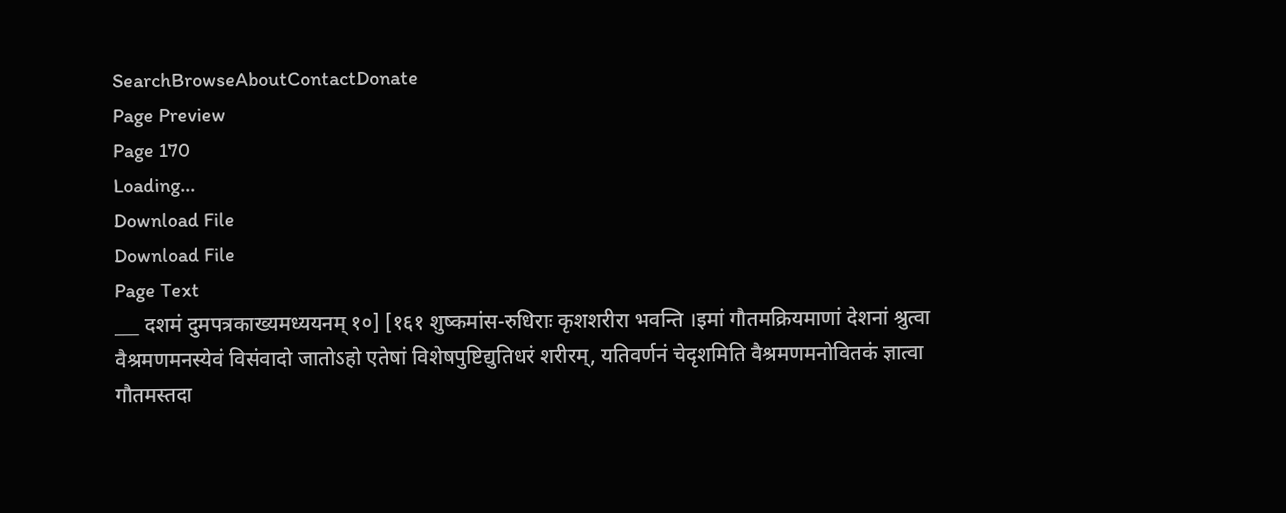SearchBrowseAboutContactDonate
Page Preview
Page 170
Loading...
Download File
Download File
Page Text
___ दशमं दुमपत्रकाख्यमध्ययनम् १०] [१६१ शुष्कमांस-रुधिराः कृशशरीरा भवन्ति ।इमां गौतमक्रियमाणां देशनां श्रुत्वा वैश्रमणमनस्येवं विसंवादो जातोऽहो एतेषां विशेषपुष्टिद्युतिधरं शरीरम्, यतिवर्णनं चेदृशमिति वैश्रमणमनोवितकं ज्ञात्वा गौतमस्तदा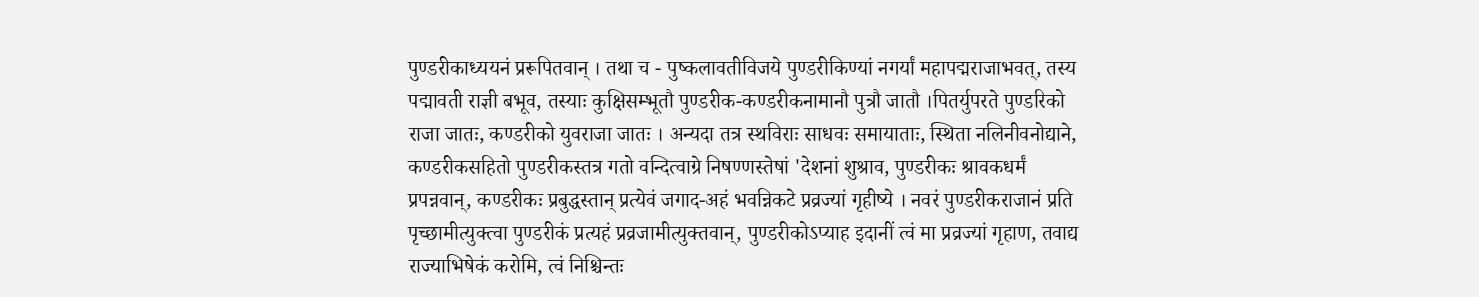पुण्डरीकाध्ययनं प्ररूपितवान् । तथा च - पुष्कलावतीविजये पुण्डरीकिण्यां नगर्यां महापद्मराजाभवत्, तस्य पद्मावती राज्ञी बभूव, तस्याः कुक्षिसम्भूतौ पुण्डरीक-कण्डरीकनामानौ पुत्रौ जातौ ।पितर्युपरते पुण्डरिको राजा जातः, कण्डरीको युवराजा जातः । अन्यदा तत्र स्थविराः साधवः समायाताः, स्थिता नलिनीवनोद्याने, कण्डरीकसहितो पुण्डरीकस्तत्र गतो वन्दित्वाग्रे निषण्णस्तेषां 'देशनां शुश्राव, पुण्डरीकः श्रावकधर्मं प्रपन्नवान्, कण्डरीकः प्रबुद्धस्तान् प्रत्येवं जगाद-अहं भवन्निकटे प्रव्रज्यां गृहीष्ये । नवरं पुण्डरीकराजानं प्रति पृच्छामीत्युक्त्वा पुण्डरीकं प्रत्यहं प्रव्रजामीत्युक्तवान्, पुण्डरीकोऽप्याह इदानीं त्वं मा प्रव्रज्यां गृहाण, तवाद्य राज्याभिषेकं करोमि, त्वं निश्चिन्तः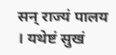सन् राज्यं पालय । यथेष्टं सुखं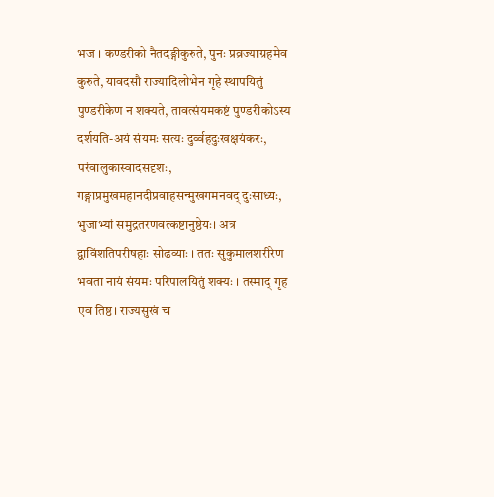भज । कण्डरीको नैतदङ्गीकुरुते, पुनः प्रव्रज्याग्रहमेव कुरुते, यावदसौ राज्यादिलोभेन गृहे स्थापयितुं पुण्डरीकेण न शक्यते, तावत्संयमकष्टं पुण्डरीकोऽस्य दर्शयति-अयं संयमः सत्यः दुर्व्वहदुःखक्षयंकरः, परंवालुकास्वादसदृशः, गङ्गाप्रमुखमहानदीप्रवाहसन्मुखगमनवद् दुःसाध्यः, भुजाभ्यां समुद्रतरणवत्कष्टानुष्ठेयः। अत्र द्वाविंशतिपरीषहाः सोढव्याः । ततः सुकुमालशरीरेण भवता नायं संयमः परिपालयितुं शक्यः । तस्माद् गृह एव तिष्ठ। राज्यसुखं च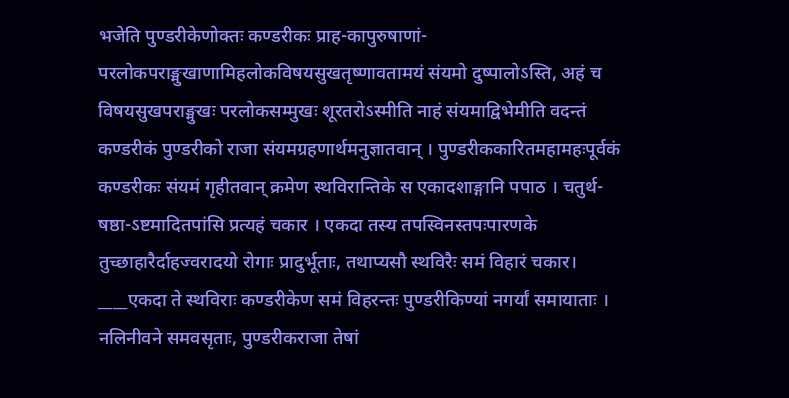भजेति पुण्डरीकेणोक्तः कण्डरीकः प्राह-कापुरुषाणां-परलोकपराङ्मुखाणामिहलोकविषयसुखतृष्णावतामयं संयमो दुष्पालोऽस्ति, अहं च विषयसुखपराङ्मुखः परलोकसम्मुखः शूरतरोऽस्मीति नाहं संयमाद्विभेमीति वदन्तं कण्डरीकं पुण्डरीको राजा संयमग्रहणार्थमनुज्ञातवान् । पुण्डरीककारितमहामहःपूर्वकं कण्डरीकः संयमं गृहीतवान् क्रमेण स्थविरान्तिके स एकादशाङ्गानि पपाठ । चतुर्थ-षष्ठा-ऽष्टमादितपांसि प्रत्यहं चकार । एकदा तस्य तपस्विनस्तपःपारणके तुच्छाहारैर्दाहज्वरादयो रोगाः प्रादुर्भूताः, तथाप्यसौ स्थविरैः समं विहारं चकार। ____एकदा ते स्थविराः कण्डरीकेण समं विहरन्तः पुण्डरीकिण्यां नगर्यां समायाताः । नलिनीवने समवसृताः, पुण्डरीकराजा तेषां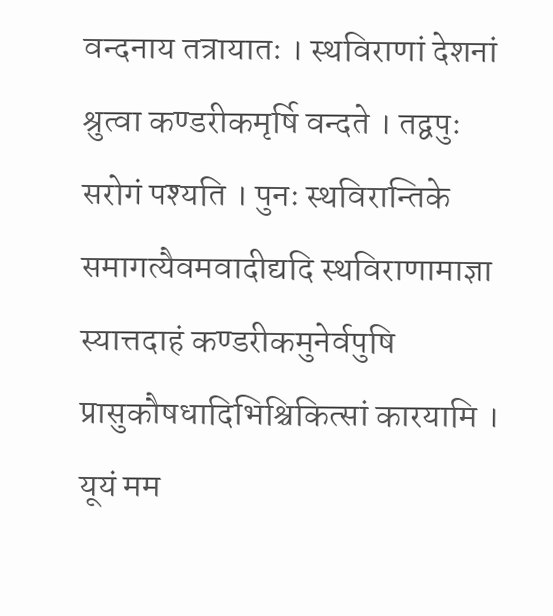वन्दनाय तत्रायातः । स्थविराणां देशनां श्रुत्वा कण्डरीकमृर्षि वन्दते । तद्वपुः सरोगं पश्यति । पुनः स्थविरान्तिके समागत्यैवमवादीद्यदि स्थविराणामाज्ञा स्यात्तदाहं कण्डरीकमुनेर्वपुषि प्रासुकौषधादिभिश्चिकित्सां कारयामि । यूयं मम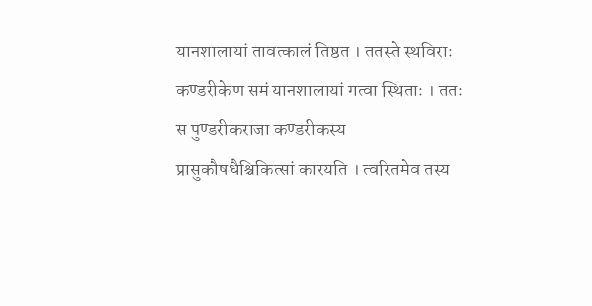यानशालायां तावत्कालं तिष्ठत । ततस्ते स्थविराः कण्डरीकेण समं यानशालायां गत्वा स्थिताः । ततः स पुण्डरीकराजा कण्डरीकस्य प्रासुकौषधैश्चिकित्सां कारयति । त्वरितमेव तस्य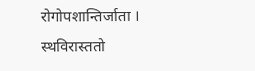रोगोपशान्तिर्जाता । स्थविरास्ततो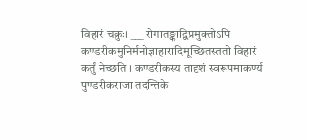विहारं चक्रुः। ___ रोगातङ्काद्विप्रमुक्तोऽपि कण्डरीकमुनिर्मनोज्ञाहारादिमूच्छितस्ततो विहारं कर्तुं नेच्छति । कण्डरीकस्य तादृशं स्वरूपमाकर्ण्य पुण्डरीकराजा तदन्तिके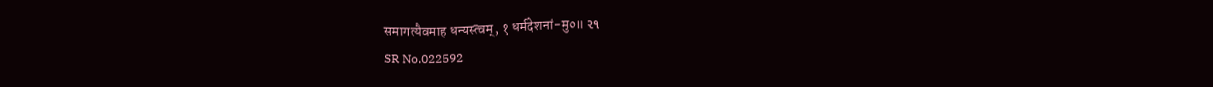समागत्यैवमाह धन्यस्त्वम्, १ धर्मदेशनां-मु०॥ ૨૧
SR No.022592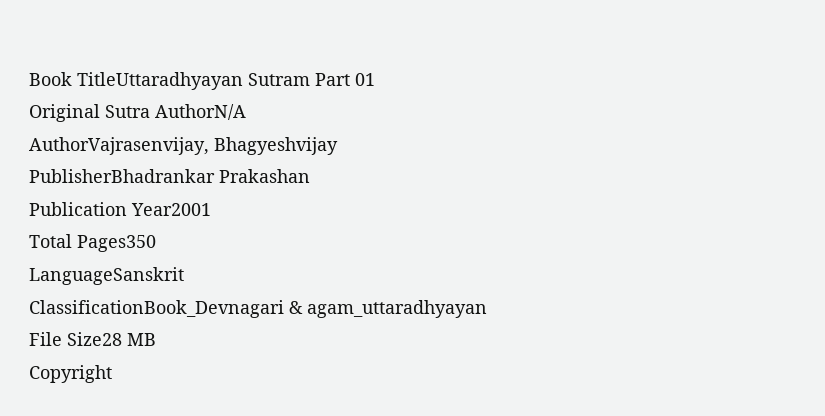Book TitleUttaradhyayan Sutram Part 01
Original Sutra AuthorN/A
AuthorVajrasenvijay, Bhagyeshvijay
PublisherBhadrankar Prakashan
Publication Year2001
Total Pages350
LanguageSanskrit
ClassificationBook_Devnagari & agam_uttaradhyayan
File Size28 MB
Copyright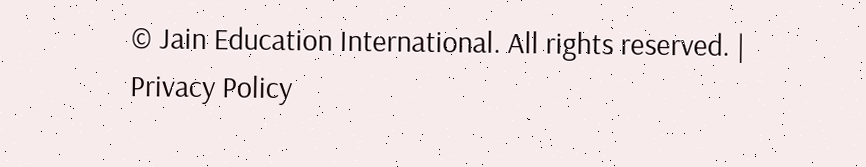© Jain Education International. All rights reserved. | Privacy Policy